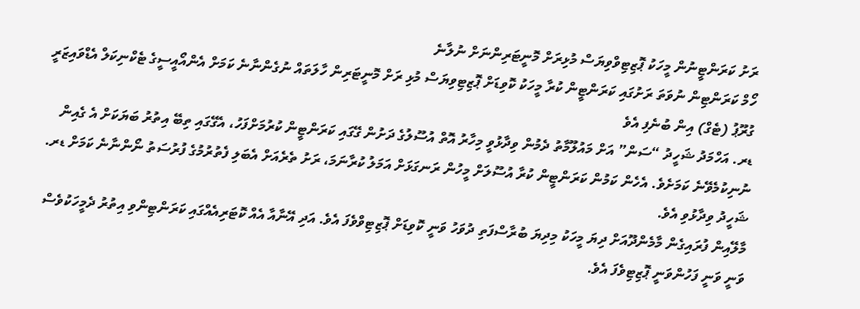ރަށު ކަރަންޓީނުން މީހަކު ޕޮޒިޓިވްވިޔަސް މުޅިރަށް މޮނީޓަރިންނަށް ނުލާނެ
ހޯމް ކަރަންޓިން ނުވަތަ ރަށުގައި ކަރަންޓީން ކުރާ މީހަކު ކޮވިޑަށް ޕޮޒިޓިވިޔަސް މުޅި ރަށް މޮނީޓަރިން ހާލަތައް ނުގެންނާނެ ކަމަށް އެންއޯއީސީގެ ޓެކްނިކަލް އެޑްވައިޒަރީ ގުރޫޕު (ޓެގް) އިން ބުނެފި އެވެ
ޑރ. އަހްމަދު ޝަހީދު “ސަން” އަށް މައުލޫމާތު ދެމުން ވިދާޅުވީ މިހާރު އޮތް އުސޫލުގެ ދަށުން ގޭގައި ކަރަންޓީން ކުރުމަށްފަހު، އެގޭގައި ތިބޭ އިތުރު ބަޔަކަށް އެ ގެއިން ނުނިކުމެވޭނެ ކަމަށެވެ. އެހެން ކަމުން ކަރަންޓީން ކުރާ އުސޫލަށް މީހުން ރަނގަޅަށް އަމަލު ކުރާނަމަ، ރަށު ތެރެއަށް އެބަލި ފެތުރުމުގެ ފުރުސަތު ނޯންނާނެ ކަމަށް ޑރ. ޝަހީދު ވިދާޅުވި އެވެ.
މާލޭއިން ފުރައިގެން މާމެންދޫއަށް ދިޔަ މީހަކު މިދިޔަ ބުރާސްފަތި ދުވަހު ވަނީ ކޮވިޑަށް ޕޮޒިޓިވްވެފަ އެވެ. އަދި އޭނާއާ އެއް ކޮޓަރިއެއްގައި ކަރަންޓިންވި އިތުރު ދެމީހަކުވެސް ވަނީ ވަނީ ފަހުންވަނީ ޕޮޒިޓިވެފަ އެވެ.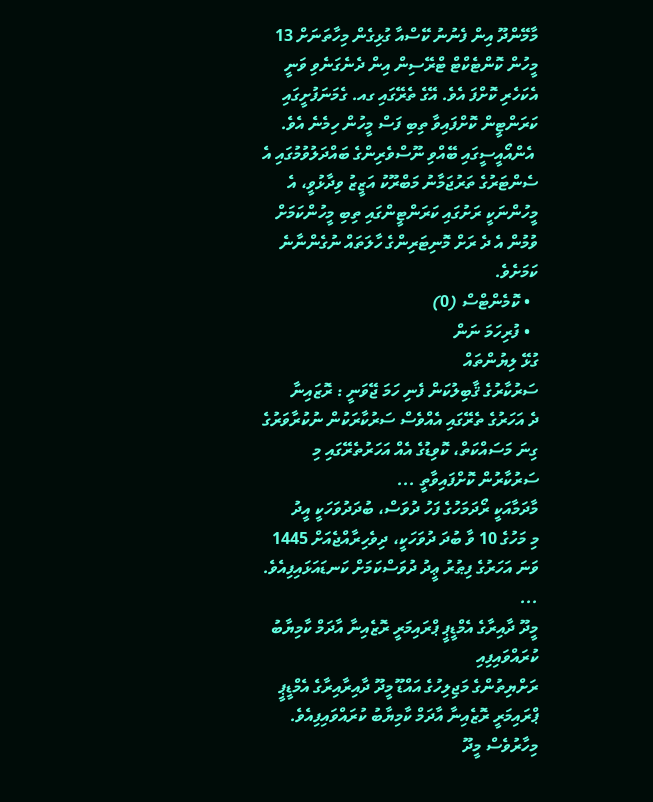މާމޭންދޫ އިން ފެނުނު ކޭސްއާ ގުޅިގެން މިހާތަނަށް 13 މީހުން ކޮންޓެކްޓް ޓްރޭސިން އިން ދެނެގަނެވި ވަނީ އެކަހެރި ކޮށްފަ އެވެ. އޭގެ ތެރޭގައި ގއ. ގެމަނަފުށީގައި ކަރަންޓީން ކޮށްފައިވާ ތިބި ފަސް މީހުން ހިމެނެ އެވެ.
 އެންއޯއީސީގައި ބޭއްވި ނޫސްވެރިންގެ ބައްދަލުވުމުގައި އެ ސެންޓަރުގެ ތަރުޖަމާނު މަބްރޫކު އަޒީޒު ވިދާޅުވީ، އެ މީހުންނަކީ ރަށުގައި ކަރަންޓީންގައި ތިބި މީހުންކަމަށް ވުމުން އެ ދެ ރަށް މޮނިޓަރިންގެ ހާލަތައް ނުގެންނާނެ ކަމަށެވެ.
  • ކޮމެންޓްސް (0)
  • ފުރިހަމަ ނަން
ގުޅޭ ލިޔުންތައް
ސަރުކާރުގެ ޤާބިލުކަން ފެނި ހަމަ ޖޭވަނީ : ރޮޒައިނާ
ދެ އަހަރުގެ ތެރޭގައި އެއްވެސް ސަރުކާރަކުން ނުކުރާވަރުގެ ގިނަ މަސައްކަތް، ކޮވިޑުގެ އެއް އަހަރުތެރޭގައި މި ސަރުކާރުން ކޮށްފައިވާތީ ...
މާދަމާއަކީ ރޯދަމަހުގެ ފަހު ދުވަސް، ބުދަދުވަހަކީ އީދު
މި މަހުގެ 10 ވާ ބުދަ ދުވަހަކީ، ދިވެހިރާއްޖެއަށް 1445 ވަނަ އަހަރުގެ ފިޠުރު ޢީދު ދުވަސްކަމަށް ކަނޑައަޅައިފިއެވެ. ...
މީދޫ ދާއިރާގެ އެމްޑީޕީ ޕްރައިމަރީ ރޮޒެއިނާ އާދަމް ކާމިޔާބު ކުރައްވައިފިއި
ރަށްޔިތުންގެ މަޖިލިހުގެ އައްޑޫ މީދޫ ދާއިރާއިރާގެ އެމްޑީޕީ ޕްރައިމަރީ ރޮޒެއިނާ އާދަމް ކާމިޔާބު ކުރައްވައިފިއެވެ. މިހާރުވެސް މީދޫ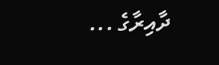ދާއިރާގެ ...